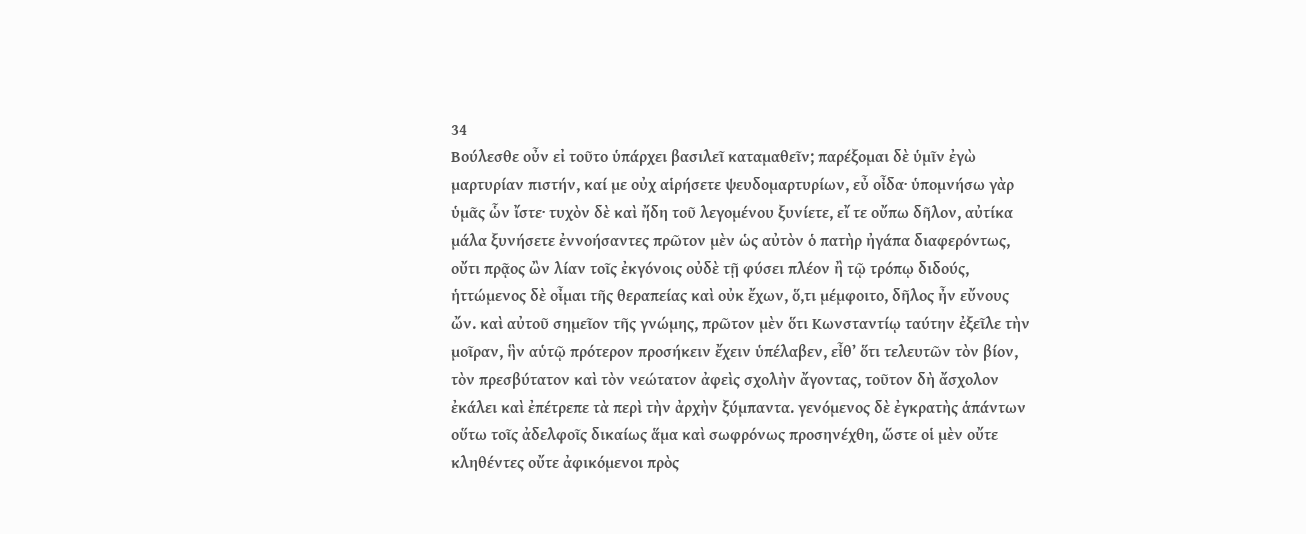34
Βούλεσθε οὖν εἰ τοῦτο ὑπάρχει βασιλεῖ καταμαθεῖν; παρέξομαι δὲ ὑμῖν ἐγὼ μαρτυρίαν πιστήν, καί με οὐχ αἱρήσετε ψευδομαρτυρίων, εὖ οἶδα· ὑπομνήσω γὰρ ὑμᾶς ὧν ἴστε· τυχὸν δὲ καὶ ἤδη τοῦ λεγομένου ξυνίετε, εἴ τε οὔπω δῆλον, αὐτίκα μάλα ξυνήσετε ἐννοήσαντες πρῶτον μὲν ὡς αὐτὸν ὁ πατὴρ ἠγάπα διαφερόντως, οὔτι πρᾷος ὢν λίαν τοῖς ἐκγόνοις οὐδὲ τῇ φύσει πλέον ἢ τῷ τρόπῳ διδούς, ἡττώμενος δὲ οἶμαι τῆς θεραπείας καὶ οὐκ ἔχων, ὅ,τι μέμφοιτο, δῆλος ἦν εὔνους ὤν. καὶ αὐτοῦ σημεῖον τῆς γνώμης, πρῶτον μὲν ὅτι Κωνσταντίῳ ταύτην ἐξεῖλε τὴν μοῖραν, ἣν αὑτῷ πρότερον προσήκειν ἔχειν ὑπέλαβεν, εἶθ’ ὅτι τελευτῶν τὸν βίον, τὸν πρεσβύτατον καὶ τὸν νεώτατον ἀφεὶς σχολὴν ἄγοντας, τοῦτον δὴ ἄσχολον ἐκάλει καὶ ἐπέτρεπε τὰ περὶ τὴν ἀρχὴν ξύμπαντα. γενόμενος δὲ ἐγκρατὴς ἁπάντων οὕτω τοῖς ἀδελφοῖς δικαίως ἅμα καὶ σωφρόνως προσηνέχθη, ὥστε οἱ μὲν οὔτε κληθέντες οὔτε ἀφικόμενοι πρὸς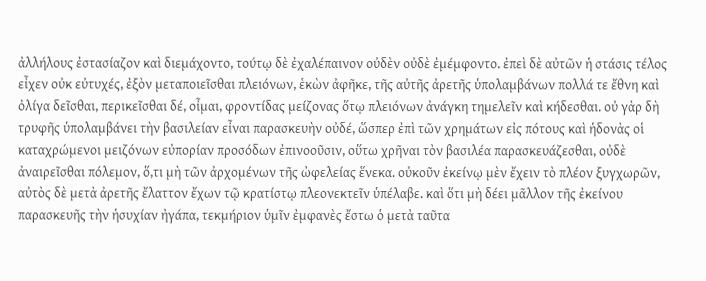ἀλλήλους ἐστασίαζον καὶ διεμάχοντο, τούτῳ δὲ ἐχαλέπαινον οὐδὲν οὐδὲ ἐμέμφοντο. ἐπεὶ δὲ αὐτῶν ἡ στάσις τέλος εἶχεν οὐκ εὐτυχές, ἐξὸν μεταποιεῖσθαι πλειόνων, ἑκὼν ἀφῆκε, τῆς αὐτῆς ἀρετῆς ὑπολαμβάνων πολλά τε ἔθνη καὶ ὀλίγα δεῖσθαι, περικεῖσθαι δέ, οἶμαι, φροντίδας μείζονας ὅτῳ πλειόνων ἀνάγκη τημελεῖν καὶ κήδεσθαι. οὐ γὰρ δὴ τρυφῆς ὑπολαμβάνει τὴν βασιλείαν εἶναι παρασκευὴν οὐδέ, ὥσπερ ἐπὶ τῶν χρημάτων εἰς πότους καὶ ἡδονὰς οἱ καταχρώμενοι μειζόνων εὐπορίαν προσόδων ἐπινοοῦσιν, οὕτω χρῆναι τὸν βασιλέα παρασκευάζεσθαι, οὐδὲ ἀναιρεῖσθαι πόλεμον, ὅ,τι μὴ τῶν ἀρχομένων τῆς ὠφελείας ἕνεκα. οὐκοῦν ἐκείνῳ μὲν ἔχειν τὸ πλέον ξυγχωρῶν, αὐτὸς δὲ μετὰ ἀρετῆς ἔλαττον ἔχων τῷ κρατίστῳ πλεονεκτεῖν ὑπέλαβε. καὶ ὅτι μὴ δέει μᾶλλον τῆς ἐκείνου παρασκευῆς τὴν ἡσυχίαν ἠγάπα, τεκμήριον ὑμῖν ἐμφανὲς ἔστω ὁ μετὰ ταῦτα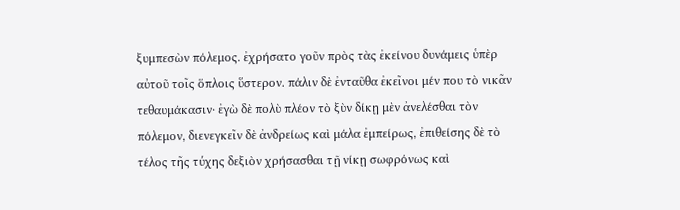ξυμπεσὼν πόλεμος. ἐχρήσατο γοῦν πρὸς τὰς ἐκείνου δυνάμεις ὑπὲρ αὐτοῦ τοῖς ὅπλοις ὕστερον. πάλιν δὲ ἐνταῦθα ἐκεῖνοι μέν που τὸ νικᾶν τεθαυμάκασιν· ἐγὼ δὲ πολὺ πλέον τὸ ξὺν δίκῃ μὲν ἀνελέσθαι τὸν πόλεμον, διενεγκεῖν δὲ ἀνδρείως καὶ μάλα ἐμπείρως, ἐπιθείσης δὲ τὸ τέλος τῆς τύχης δεξιὸν χρήσασθαι τῇ νίκῃ σωφρόνως καὶ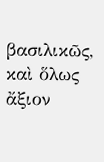βασιλικῶς, καὶ ὅλως ἄξιον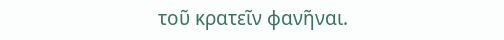τοῦ κρατεῖν φανῆναι.